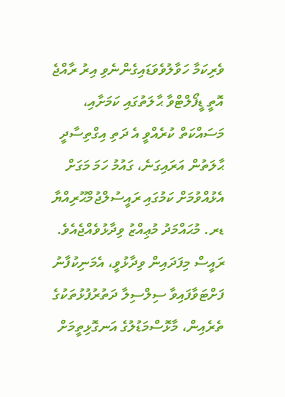ވެރިކަމާ ހަވާލުވެވަޑައިގެންނެވި އިރު ރާއްޖެ އޮތީ ޑީފޯލްޓްވާ ޙާލަތުގައި ކަމަށާއި، މަސައްކަތް ކުރެއްވީ އެ ދަތި އިގްތިސާދީ ޙާލަތުން އަރައިގަނެ، ގައުމު ހަމަ މަގަށް އެޅުއްވުމަށް ކަމުގައި ރައީސުލްޖުމްޙޫރިއްޔާ ޑރ. މުޙައްމަދު މުޢިއްޒު ވިދާޅުވެއްޖެއެވެ.
ރައީސް މިފަދައިން ވިދާޅުވީ، އެމަނިކުފާނު ފަށްޓަވާފައިވާ ސިލްސިލާ ދަތުރުފުޅުތަކުގެ ތެރެއިން، މާޅޮސްމަޑުލުގެ އަނގޮޅިތީމަށް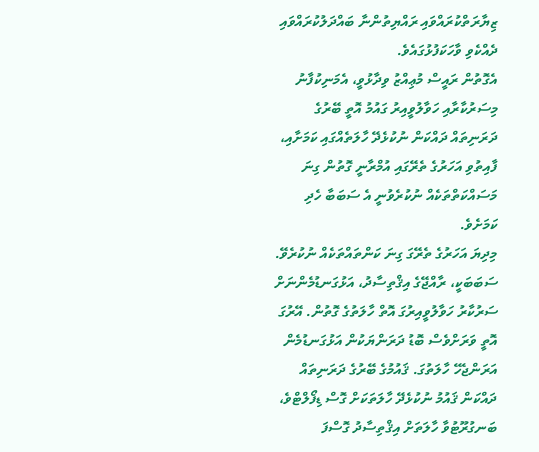ޒިޔާރަތްކުރައްވައި ރައްޔިތުންނާ ބައްދަލުކުރައްވައި ދެއްކެވި ވާހަކަފުޅުގައެވެ.
އެގޮތުން ރައީސް މުޢިއްޒު ވިދާޅުވީ، އެމަނިކުފާނު މިސަރުކާރާއި ހަވާލުވީއިރު ގައުމު އޮތީ ބޭރުގެ ދަރަނިތައް ދައްކަން ނުކުޅެދޭ ހާލަތެއްގައި ކަމަށާއި، ފާއިތުވި އަހަރުގެ ތެރޭގައި އުމްރާނީ ގޮތުން ގިނަ މަސައްކަތްތަކެއް ނުކުރެވުނީ އެ ސަބަބާ ހެދި ކަމަށެވެ.
މިދިޔަ އަހަރުގެ ތެރޭގަ ގިނަ ކަންތައްތަކެއް ނުކުރެވޭ. ސަބަބަކީ، ރާއްޖޭގެ އިޤްތިސާދު، އަޅުގަނޑުމެންނަށް ސަރުކާރު ހަވާލުވީއިރުގަ އޮތް ހާލަތުގެ ގޮތުން. އޭރުގަ އޮތީ ވަރަށްވެސް ބޮޑު ދަރަންޔަކުން އަޅުގަނޑުމެން އަރަންޖެހޭ ހާލަތުގަ. ޤައުމުގެ ބޭރުގެ ދަރަނިތައް ދައްކަން ޤައުމު ނުކުޅެދޭ ހާލަތަކަށް ގޮސް ޑިފޯލްޓްވެ، ބަނގުރޫޓުވާ ހާލަތަށް އިޤްތިސާދު ގޮސްފަ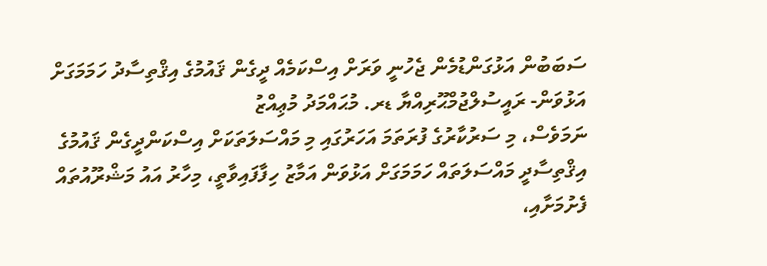ސަބަބުން އަޅުގަންޑުމެން ޖެހުނީ ވަރަށް އިސްކަމެއް ދީގެން ޤައުމުގެ އިޤްތިސާދު ހަމަމަގަށް އަޅުވަން- ރައީސުލްޖުމްޙޫރިއްޔާ ޑރ. މުޙައްމަދު މުޢިއްޒު
ނަމަވެސް، މި ސަރުކާރުގެ ފުރަތަމަ އަހަރުގައި މި މައްސަލަތަކަށް އިސްކަންދީގެން ޤައުމުގެ އިޤްތިސާދީ މައްސަލަތައް ހަމަމަގަށް އަޅުވަން އަމާޒު ހިފާފައިވާތީ، މިހާރު އައު މަޝްރޫއުތައް ފެށުމަށާއި،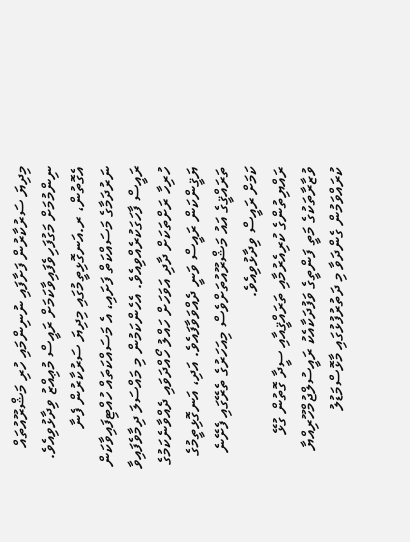މިދިޔަ ސަރުކާރުން ފަށާފައި ނުނިންމައި ހުރި މަޝްރޫއުތައް ނިންމުމަށް މަގުފަހިވެފައިވާކަމަށް ރައީސް މުޢިއްޒު ވިދާޅުވިއެވެ.
އެގޮތުން، ރ.އަނގޮޅިތީމުގައި މިދިޔަ ސަރުކާރުން ފެނާ ނަރުދަމާގެ މަސައްކަތް ފަށައި، އެ މަސައްކަތައް ހުއްޓިފައިވާކަން ރައީސް ފާހަގަކުރެއްވިއެވެ. އެހެންކަމުން މި މައްސަލަ ދިމާވެފައިވާ ހުރިހާ ރަށްތަކަށް ދާދި އަވަހަށް ހައްލު ހޯއްދަވައި ދެއްވާނެކަމުގެ ޔަޤީންކަން ރައީސް ވަނީ ދެއްވަވާފައެވެ. އަދި، އަނގޮޅިތީމުގެ ތަރައްޤީގެ އައު މަޝްރޫއުތަށްވެސް މިއަހަރުގެ ތެރޭގައި ފެށޭނެ ކަމަށް ރައީސް ވިދާޅުވިއެވެ.
ރައްޔިތުންގެ ކުރިއެރުމާއި ތަރައްޤީއާއި ސީދާ ގޮތުން ގުޅޭ ވުޒާރާތަކުގެ މަތީ ފަންތީގެ ވަފުދަކާއެކު ރައީސުލްޖުމްހޫރިއްޔާ ކުރައްވަމުން ގެންދަވާ މި ދަތުރުފުޅުގައި މާޅޮސްމަޑުލު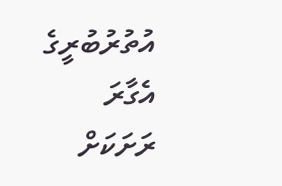އުތުރުބުރީގެ އެގާރަ ރަށަކަށް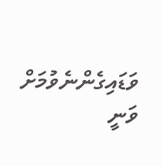ވަޑައިގެންނެވުމަށް ވަނީ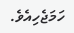ހަމަޖެހިއެވެ.